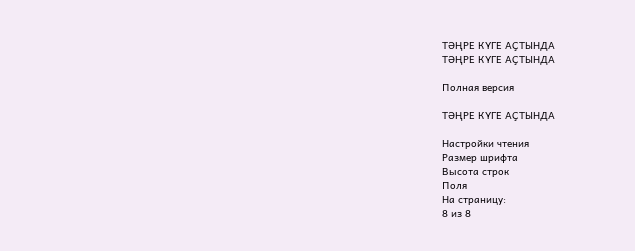ТӘҢРЕ КҮГЕ АҪТЫНДА
ТӘҢРЕ КҮГЕ АҪТЫНДА

Полная версия

ТӘҢРЕ КҮГЕ АҪТЫНДА

Настройки чтения
Размер шрифта
Высота строк
Поля
На страницу:
8 из 8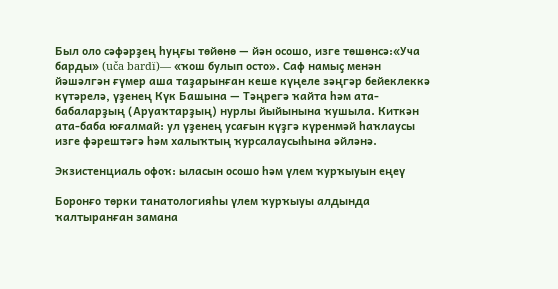Был оло сәфәрҙең һуңғы төйөнө — йән осошо, изге төшөнсә:«Уча барды» (uča bardï)— «ҡош булып осто». Саф намыҫ менән йәшәлгән ғүмер аша таҙарынған кеше күңеле зәңгәр бейеклеккә күтәрелә, үҙенең Күк Башына — Тәңрегә ҡайта һәм ата-бабаларҙың (Аруаҡтарҙың) нурлы йыйынына ҡушыла. Киткән ата-баба юғалмай: ул үҙенең усағын күҙгә күренмәй һаҡлаусы изге фәрештәгә һәм халыҡтың ҡурсалаусыһына әйләнә.

Экзистенциаль офоҡ: ыласын осошо һәм үлем ҡурҡыуын еңеү

Боронғо төрки танатологияһы үлем ҡурҡыуы алдында ҡалтыранған замана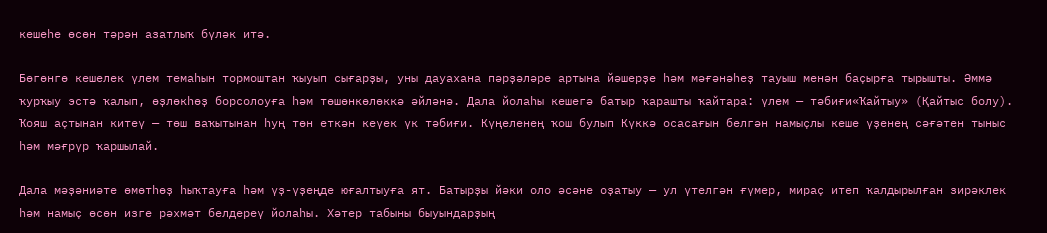кешеһе өсөн тәрән азатлыҡ бүләк итә.

Бөгөнгө кешелек үлем темаһын тормоштан ҡыуып сығарҙы, уны дауахана пәрҙәләре артына йәшерҙе һәм мәғәнәһеҙ тауыш менән баҫырға тырышты. Әммә ҡурҡыу эстә ҡалып, өҙлөкһөҙ борсолоуға һәм төшөнкөлөккә әйләнә. Дала йолаһы кешегә батыр ҡарашты ҡайтара: үлем — тәбиғи«Ҡайтыу» (Қайтыс болу). Ҡояш аҫтынан китеү — төш ваҡытынан һуң төн еткән кеүек үк тәбиғи. Күңеленең ҡош булып Күккә осасағын белгән намыҫлы кеше үҙенең сәғәтен тыныс һәм мәғрүр ҡаршылай.

Дала мәҙәниәте өмөтһөҙ һыҡтауға һәм үҙ-үҙеңде юғалтыуға ят. Батырҙы йәки оло әсәне оҙатыу — ул үтелгән ғүмер, мираҫ итеп ҡалдырылған зирәклек һәм намыҫ өсөн изге рәхмәт белдереү йолаһы. Хәтер табыны быуындарҙың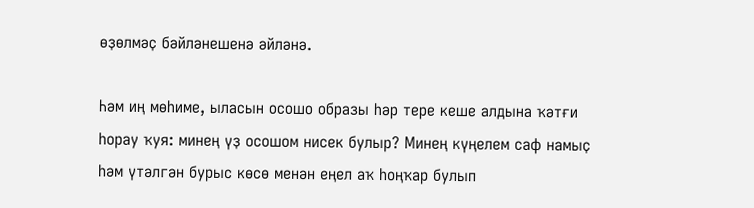өҙөлмәҫ бәйләнешенә әйләнә.

Һәм иң мөһиме, ыласын осошо образы һәр тере кеше алдына ҡәтғи һорау ҡуя: минең үҙ осошом нисек булыр? Минең күңелем саф намыҫ һәм үтәлгән бурыс көсө менән еңел аҡ һоңҡар булып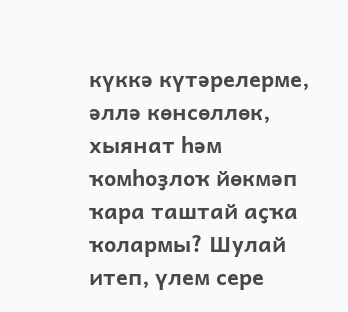күккә күтәрелерме, әллә көнсөллөк, хыянат һәм ҡомһоҙлоҡ йөкмәп ҡара таштай аҫҡа ҡолармы? Шулай итеп, үлем сере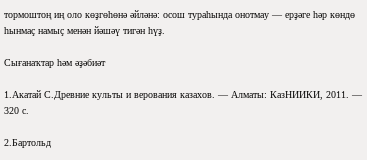тормоштоң иң оло көҙгөһөнә әйләнә: осош тураһында онотмау — ерҙәге һәр көндө һынмаҫ намыҫ менән йәшәү тигән һүҙ.

Сығанаҡтар һәм әҙәбиәт

1.Акатай С.Древние культы и верования казахов. — Алматы: КазНИИКИ, 2011. — 320 с.

2.Бартольд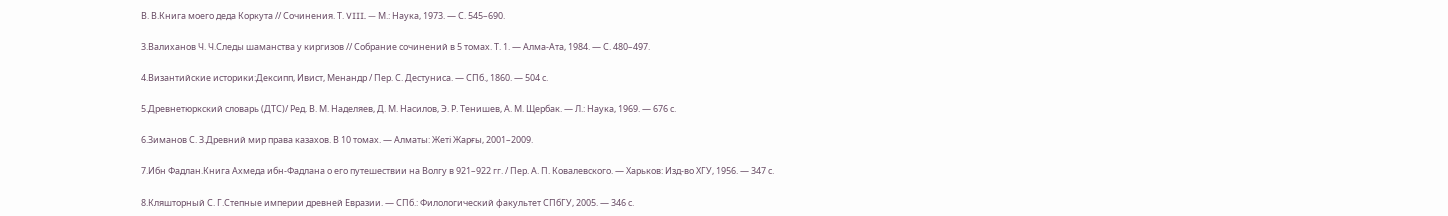В. В.Книга моего деда Коркута // Сочинения. Т. VIII. — М.: Наука, 1973. — С. 545–690.

3.Валиханов Ч. Ч.Следы шаманства у киргизов // Собрание сочинений в 5 томах. Т. 1. — Алма-Ата, 1984. — С. 480–497.

4.Византийские историки:Дексипп, Ивист, Менандр / Пер. С. Дестуниса. — СПб., 1860. — 504 с.

5.Древнетюркский словарь (ДТС)/ Ред. В. М. Наделяев, Д. М. Насилов, Э. Р. Тенишев, А. М. Щербак. — Л.: Наука, 1969. — 676 с.

6.Зиманов С. З.Древний мир права казахов. В 10 томах. — Алматы: Жеті Жарғы, 2001–2009.

7.Ибн Фадлан.Книга Ахмеда ибн-Фадлана о его путешествии на Волгу в 921–922 гг. / Пер. А. П. Ковалевского. — Харьков: Изд-во ХГУ, 1956. — 347 с.

8.Кляшторный С. Г.Степные империи древней Евразии. — СПб.: Филологический факультет СПбГУ, 2005. — 346 с.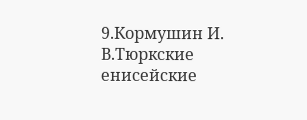9.Кормушин И. В.Тюркские енисейские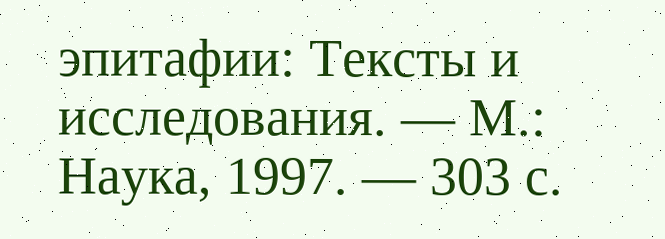эпитафии: Тексты и исследования. — М.: Наука, 1997. — 303 с.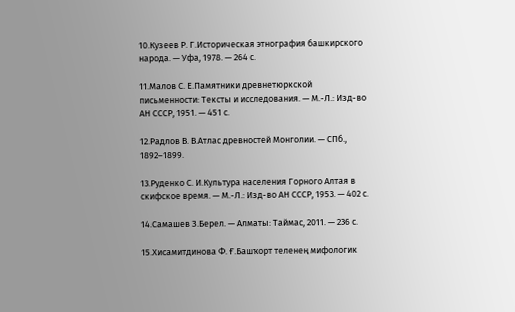10.Кузеев Р. Г.Историческая этнография башкирского народа. — Уфа, 1978. — 264 с.

11.Малов С. Е.Памятники древнетюркской письменности: Тексты и исследования. — М.-Л.: Изд-во АН СССР, 1951. — 451 с.

12.Радлов В. В.Атлас древностей Монголии. — СПб., 1892–1899.

13.Руденко С. И.Культура населения Горного Алтая в скифское время. — М.-Л.: Изд-во АН СССР, 1953. — 402 с.

14.Самашев З.Берел. — Алматы: Таймас, 2011. — 236 с.

15.Хисамитдинова Ф. Ғ.Башҡорт теленең мифологик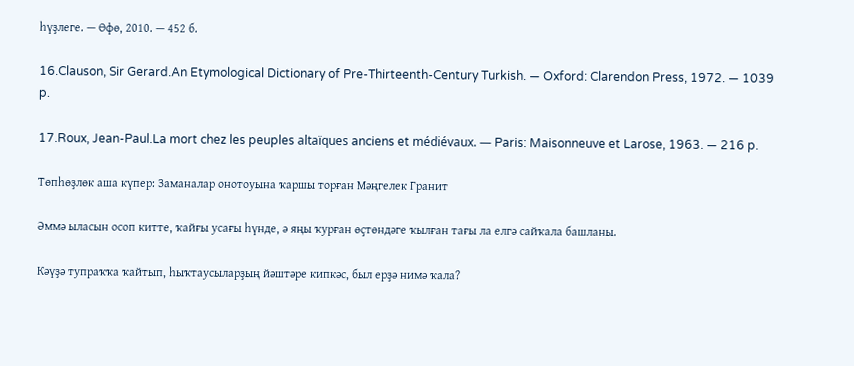һүҙлеге. — Өфө, 2010. — 452 б.

16.Clauson, Sir Gerard.An Etymological Dictionary of Pre-Thirteenth-Century Turkish. — Oxford: Clarendon Press, 1972. — 1039 p.

17.Roux, Jean-Paul.La mort chez les peuples altaïques anciens et médiévaux. — Paris: Maisonneuve et Larose, 1963. — 216 p.

Төпһөҙлөк аша күпер: Заманалар онотоуына ҡаршы торған Мәңгелек Гранит

Әммә ыласын осоп китте, ҡайғы усағы һүнде, ә яңы ҡурған өҫтөндәге ҡылған тағы ла елгә сайҡала башланы.

Кәүҙә тупраҡҡа ҡайтып, һыҡтаусыларҙың йәштәре кипкәс, был ерҙә нимә ҡала?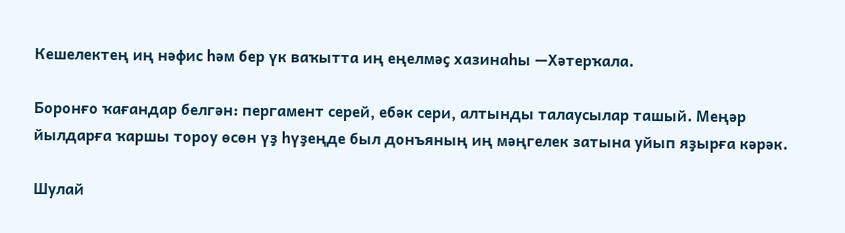Кешелектең иң нәфис һәм бер үк ваҡытта иң еңелмәҫ хазинаһы —Хәтерҡала.

Боронғо ҡағандар белгән: пергамент серей, ебәк сери, алтынды талаусылар ташый. Меңәр йылдарға ҡаршы тороу өсөн үҙ һүҙеңде был донъяның иң мәңгелек затына уйып яҙырға кәрәк.

Шулай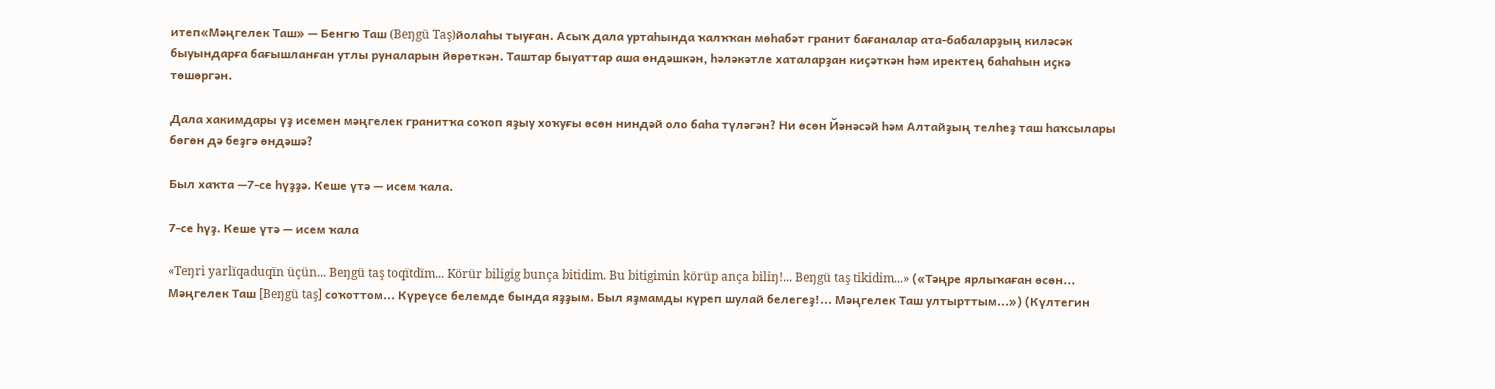итеп«Мәңгелек Таш» — Бенгю Таш (Beŋgü Taş)йолаһы тыуған. Асыҡ дала уртаһында ҡалҡҡан мөһабәт гранит бағаналар ата-бабаларҙың киләсәк быуындарға бағышланған утлы руналарын йөрөткән. Таштар быуаттар аша өндәшкән, һәләкәтле хаталарҙан киҫәткән һәм иректең баһаһын иҫкә төшөргән.

Дала хакимдары үҙ исемен мәңгелек гранитҡа соҡоп яҙыу хоҡуғы өсөн ниндәй оло баһа түләгән? Ни өсөн Йәнәсәй һәм Алтайҙың телһеҙ таш һаҡсылары бөгөн дә беҙгә өндәшә?

Был хаҡта —7-се һүҙҙә. Кеше үтә — исем ҡала.

7-се һүҙ. Кеше үтә — исем ҡала

«Teŋri yarlïqaduqïn üçün... Beŋgü taş toqïtdïm... Körür biligig bunça bitidim. Bu bitigimin körüp ança biliŋ!... Beŋgü taş tikidim...» («Тәңре ярлыҡаған өсөн... Мәңгелек Таш [Beŋgü taş] соҡоттом... Күреүсе белемде бында яҙҙым. Был яҙмамды күреп шулай белегеҙ!... Мәңгелек Таш ултырттым...») (Күлтегин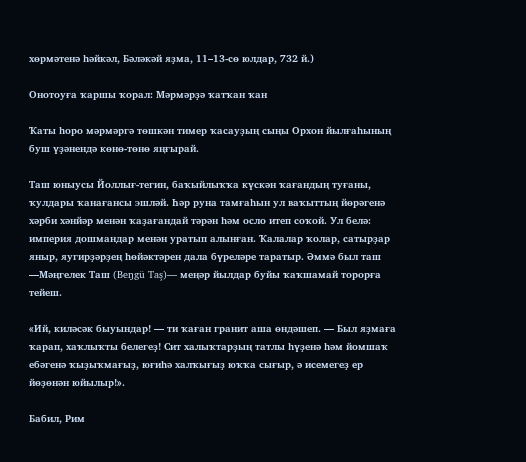хөрмәтенә һәйкәл, Бәләкәй яҙма, 11–13-сө юлдар, 732 й.)

Онотоуға ҡаршы ҡорал: Мәрмәрҙә ҡатҡан ҡан

Ҡаты һоро мәрмәргә төшкән тимер ҡасауҙың сыңы Орхон йылғаһының буш үҙәнендә көнө-төнө яңғырай.

Таш юныусы Йоллығ-тегин, баҡыйлыҡҡа күскән ҡағандың туғаны, ҡулдары ҡанағансы эшләй. Һәр руна тамғаһын ул ваҡыттың йөрәгенә хәрби хәнйәр менән ҡаҙағандай тәрән һәм осло итеп соҡой. Ул белә: империя дошмандар менән уратып алынған. Ҡалалар ҡолар, сатырҙар яныр, яугирҙәрҙең һөйәктәрен дала бүреләре таратыр. Әммә был таш —Мәңгелек Таш (Beŋgü Taş)— меңәр йылдар буйы ҡаҡшамай торорға тейеш.

«Ий, киләсәк быуындар! — ти ҡаған гранит аша өндәшеп. — Был яҙмаға ҡарап, хаҡлыҡты белегеҙ! Сит халыҡтарҙың татлы һүҙенә һәм йомшаҡ ебәгенә ҡыҙыҡмағыҙ, юғиһә халҡығыҙ юҡҡа сығыр, ә исемегеҙ ер йөҙөнән юйылыр!».

Бабил, Рим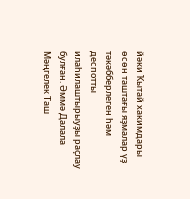йәки Ҡытай хакимдары өсөн таштағы яҙмалар үҙ тәкәбберлеген һәм деспотты илаһилаштырыуҙы раҫлау булған. Әммә Далала Мәңгелек Таш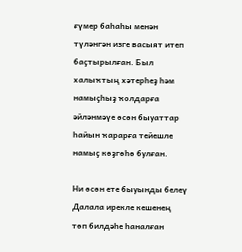ғүмер баһаһы менән түләнгән изге васыят итеп баҫтырылған. Был халыҡтың хәтерһеҙ һәм намыҫһыҙ ҡолдарға әйләнмәүе өсөн быуаттар һайын ҡарарға тейешле намыҫ көҙгөһө булған.

Ни өсөн ете быуынды белеү Далала ирекле кешенең төп билдәһе һаналған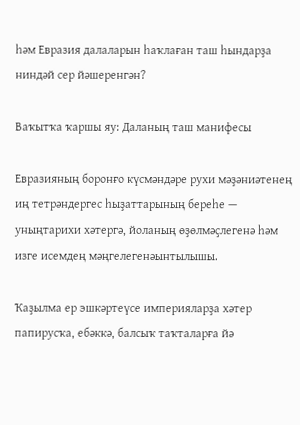һәм Евразия далаларын һаҡлаған таш һындарҙа ниндәй сер йәшеренгән?

Ваҡытҡа ҡаршы яу: Даланың таш манифесы

Евразияның боронғо күсмәндәре рухи мәҙәниәтенең иң тетрәндергес һыҙаттарының береһе — уныңтарихи хәтергә, йоланың өҙөлмәҫлегенә һәм изге исемдең мәңгелегенәынтылышы.

Ҡаҙылма ер эшкәртеүсе империяларҙа хәтер папирусҡа, ебәккә, балсыҡ таҡталарға йә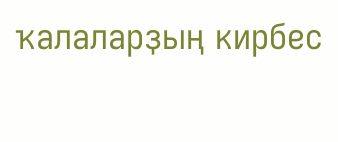ҡалаларҙың кирбес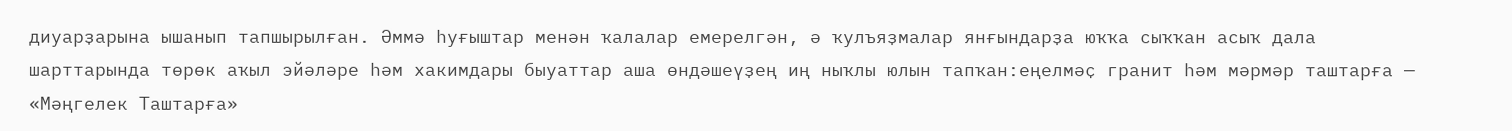диуарҙарына ышанып тапшырылған. Әммә һуғыштар менән ҡалалар емерелгән, ә ҡулъяҙмалар янғындарҙа юҡҡа сыҡҡан асыҡ дала шарттарында төрөк аҡыл эйәләре һәм хакимдары быуаттар аша өндәшеүҙең иң ныҡлы юлын тапҡан:еңелмәҫ гранит һәм мәрмәр таштарға — «Мәңгелек Таштарға»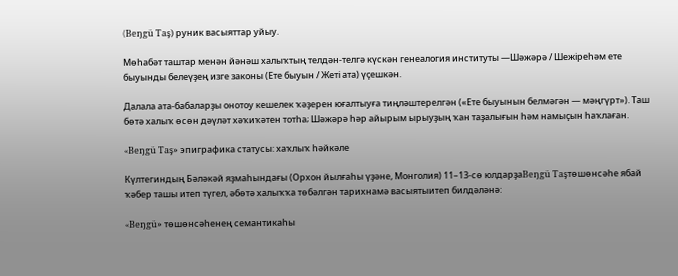(Beŋgü Taş) руник васыяттар уйыу.

Мөһабәт таштар менән йәнәш халыҡтың телдән-телгә күскән генеалогия институты —Шәжәрә / Шежіреһәм ете быуынды белеүҙең изге законы (Ете быуын / Жеті ата) үҫешкән.

Далала ата-бабаларҙы онотоу кешелек ҡәҙерен юғалтыуға тиңләштерелгән («Ете быуынын белмәгән — мәңгүрт»). Таш бөтә халыҡ өсөн дәүләт хәҡиҡәтен тотһа; Шәжәрә һәр айырым ырыуҙың ҡан таҙалығын һәм намыҫын һаҡлаған.

«Beŋgü Taş» эпиграфика статусы: хаҡлыҡ һәйкәле

Күлтегиндың Бәләкәй яҙмаһындағы (Орхон йылғаһы үҙәне, Монголия) 11–13-сө юлдарҙаBeŋgü Taşтөшөнсәһе ябай ҡәбер ташы итеп түгел, әбөтә халыҡҡа төбәлгән тарихнамә васыятыитеп билдәләнә:

«Beŋgü» төшөнсәһенең семантикаһы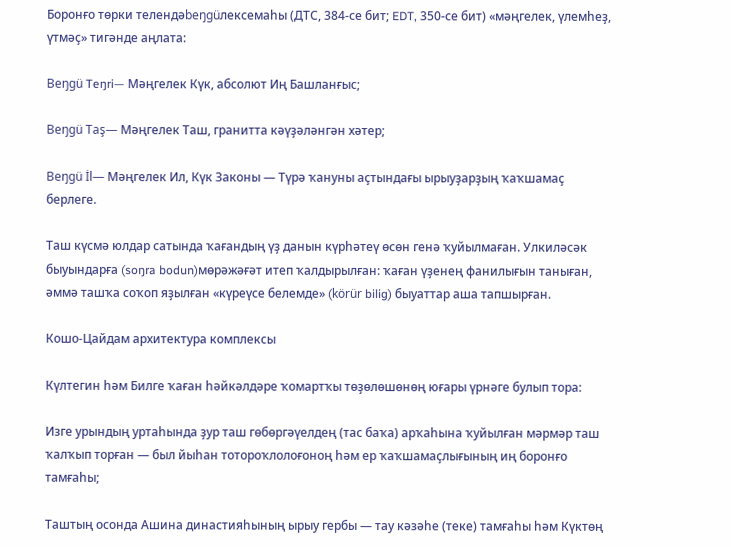Боронғо төрки телендәbeŋgüлексемаһы (ДТС, 384-се бит; EDT, 350-се бит) «мәңгелек, үлемһеҙ, үтмәҫ» тигәнде аңлата:

Beŋgü Teŋri— Мәңгелек Күк, абсолют Иң Башланғыс;

Beŋgü Taş— Мәңгелек Таш, гранитта кәүҙәләнгән хәтер;

Beŋgü İl— Мәңгелек Ил, Күк Законы — Түрә ҡануны аҫтындағы ырыуҙарҙың ҡаҡшамаҫ берлеге.

Таш күсмә юлдар сатында ҡағандың үҙ данын күрһәтеү өсөн генә ҡуйылмаған. Улкиләсәк быуындарға (soŋra bodun)мөрәжәғәт итеп ҡалдырылған: ҡаған үҙенең фанилығын таныған, әммә ташҡа соҡоп яҙылған «күреүсе белемде» (körür bilig) быуаттар аша тапшырған.

Кошо-Цайдам архитектура комплексы

Күлтегин һәм Билге ҡаған һәйкәлдәре ҡомартҡы төҙөлөшөнөң юғары үрнәге булып тора:

Изге урындың уртаһында ҙур таш гөбөргәүелдең (тас баҡа) арҡаһына ҡуйылған мәрмәр таш ҡалҡып торған — был йыһан тотороҡлолоғоноң һәм ер ҡаҡшамаҫлығының иң боронғо тамғаһы;

Таштың осонда Ашина династияһының ырыу гербы — тау кәзәһе (теке) тамғаһы һәм Күктөң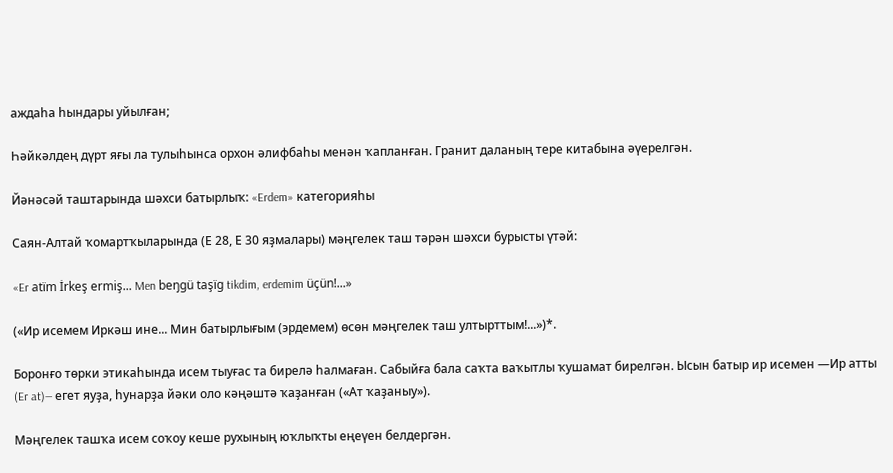аждаһа һындары уйылған;

Һәйкәлдең дүрт яғы ла тулыһынса орхон әлифбаһы менән ҡапланған. Гранит даланың тере китабына әүерелгән.

Йәнәсәй таштарында шәхси батырлыҡ: «Erdem» категорияһы

Саян-Алтай ҡомартҡыларында (Е 28, Е 30 яҙмалары) мәңгелек таш тәрән шәхси бурысты үтәй:

«Er atïm İrkeş ermiş... Men beŋgü taşïg tikdim, erdemim üçün!...»

(«Ир исемем Иркәш ине... Мин батырлығым (эрдемем) өсөн мәңгелек таш ултырттым!...»)*.

Боронғо төрки этикаһында исем тыуғас та бирелә һалмаған. Сабыйға бала саҡта ваҡытлы ҡушамат бирелгән. Ысын батыр ир исемен —Ир атты (Er at)— егет яуҙа, һунарҙа йәки оло кәңәштә ҡаҙанған («Ат ҡаҙаныу»).

Мәңгелек ташҡа исем соҡоу кеше рухының юҡлыҡты еңеүен белдергән.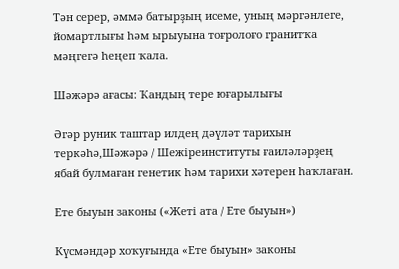Тән серер, әммә батырҙың исеме, уның мәргәнлеге, йомартлығы һәм ырыуына тоғролоғо гранитҡа мәңгегә һеңеп ҡала.

Шәжәрә ағасы: Ҡандың тере юғарылығы

Әгәр руник таштар илдең дәүләт тарихын теркәһә,Шәжәрә / Шежіреинституты ғаиләләрҙең ябай булмаған генетик һәм тарихи хәтерен һаҡлаған.

Ете быуын законы («Жеті ата / Ете быуын»)

Күсмәндәр хоҡуғында «Ете быуын» законы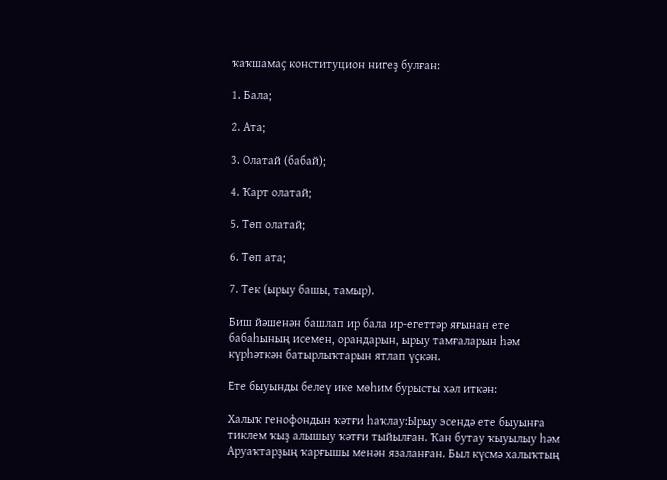ҡаҡшамаҫ конституцион нигеҙ булған:

1. Бала;

2. Ата;

3. Олатай (бабай);

4. Ҡарт олатай;

5. Төп олатай;

6. Төп ата;

7. Тек (ырыу башы, тамыр).

Биш йәшенән башлап ир бала ир-егеттәр яғынан ете бабаһының исемен, орандарын, ырыу тамғаларын һәм күрһәткән батырлыҡтарын ятлап үҫкән.

Ете быуынды белеү ике мөһим бурысты хәл иткән:

Халыҡ генофондын ҡәтғи һаҡлау:Ырыу эсендә ете быуынға тиклем ҡыҙ алышыу ҡәтғи тыйылған. Ҡан бутау ҡыуылыу һәм Аруаҡтарҙың ҡарғышы менән язаланған. Был күсмә халыҡтың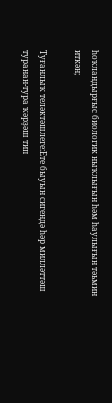һоҡландырғыс биологик ныҡлығын һәм һаулығын тәьмин иткән;

Туғанлыҡ теләктәшлеге:Ете быуын сигендә һәр милләттәш туранан-тура ҡәрҙәш тип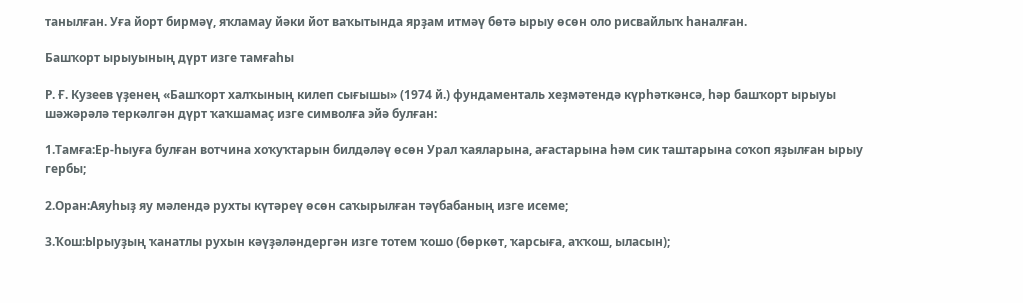танылған. Уға йорт бирмәү, яҡламау йәки йот ваҡытында ярҙам итмәү бөтә ырыу өсөн оло рисвайлыҡ һаналған.

Башҡорт ырыуының дүрт изге тамғаһы

Р. Ғ. Кузеев үҙенең «Башҡорт халҡының килеп сығышы» (1974 й.) фундаменталь хеҙмәтендә күрһәткәнсә, һәр башҡорт ырыуы шәжәрәлә теркәлгән дүрт ҡаҡшамаҫ изге символға эйә булған:

1.Тамға:Ер-һыуға булған вотчина хоҡуҡтарын билдәләү өсөн Урал ҡаяларына, ағастарына һәм сик таштарына соҡоп яҙылған ырыу гербы;

2.Оран:Аяуһыҙ яу мәлендә рухты күтәреү өсөн саҡырылған тәүбабаның изге исеме;

3.Ҡош:Ырыуҙың ҡанатлы рухын кәүҙәләндергән изге тотем ҡошо (бөркөт, ҡарсыға, аҡҡош, ыласын);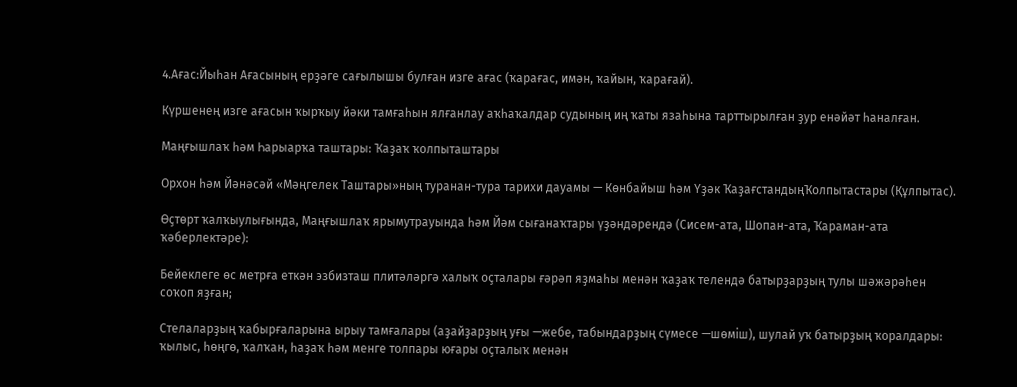4.Ағас:Йыһан Ағасының ерҙәге сағылышы булған изге ағас (ҡарағас, имән, ҡайын, ҡарағай).

Күршенең изге ағасын ҡырҡыу йәки тамғаһын ялғанлау аҡһаҡалдар судының иң ҡаты язаһына тарттырылған ҙур енәйәт һаналған.

Маңғышлаҡ һәм Һарыарҡа таштары: Ҡаҙаҡ ҡолпыташтары

Орхон һәм Йәнәсәй «Мәңгелек Таштары»ның туранан-тура тарихи дауамы — Көнбайыш һәм Үҙәк ҠаҙағстандыңҠолпытастары (Құлпытас).

Өҫтөрт ҡалҡыулығында, Маңғышлаҡ ярымутрауында һәм Йәм сығанаҡтары үҙәндәрендә (Сисем-ата, Шопан-ата, Ҡараман-ата ҡәберлектәре):

Бейеклеге өс метрға еткән эзбизташ плитәләргә халыҡ оҫталары ғәрәп яҙмаһы менән ҡаҙаҡ телендә батырҙарҙың тулы шәжәрәһен соҡоп яҙған;

Стелаларҙың ҡабырғаларына ырыу тамғалары (аҙайҙарҙың уғы —жебе, табындарҙың сүмесе —шөміш), шулай уҡ батырҙың ҡоралдары: ҡылыс, һөңгө, ҡалҡан, һаҙаҡ һәм менге толпары юғары оҫталыҡ менән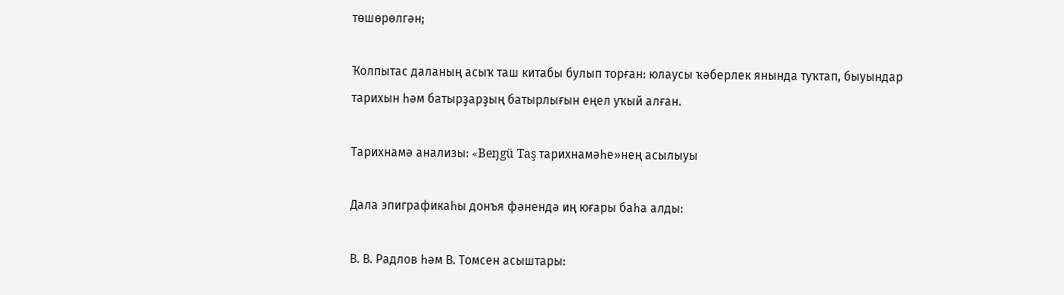төшөрөлгән;

Ҡолпытас даланың асыҡ таш китабы булып торған: юлаусы ҡәберлек янында туҡтап, быуындар тарихын һәм батырҙарҙың батырлығын еңел уҡый алған.

Тарихнамә анализы: «Beŋgü Taş тарихнамәһе»нең асылыуы

Дала эпиграфикаһы донъя фәнендә иң юғары баһа алды:

В. В. Радлов һәм В. Томсен асыштары: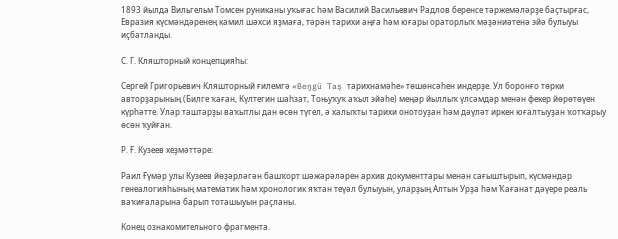1893 йылда Вильгельм Томсен руниканы уҡығас һәм Василий Васильевич Радлов беренсе тәржемәләрҙе баҫтырғас, Евразия күсмәндәренең камил шәхси яҙмаға, тәрән тарихи аңға һәм юғары ораторлыҡ мәҙәниәтенә эйә булыуы иҫбатланды.

С. Г. Кляшторный концепцияһы:

Сергей Григорьевич Кляшторный ғилемгә «Beŋgü Taş тарихнамәһе» төшөнсәһен индерҙе. Ул боронғо төрки авторҙарының (Билге ҡаған, Күлтегин шаһзат, Тоњуҡуҡ аҡыл эйәһе) меңәр йыллыҡ үлсәмдәр менән фекер йөрөтөүен күрһәтте. Улар таштарҙы ваҡытлы дан өсөн түгел, ә халыҡты тарихи онотоуҙан һәм дәүләт иркен юғалтыуҙан ҡотҡарыу өсөн ҡуйған.

Р. Ғ. Кузеев хеҙмәттәре:

Раил Ғүмәр улы Кузеев йөҙәрләгән башҡорт шәжәрәләрен архив документтары менән сағыштырып, күсмәндәр генеалогияһының математик һәм хронологик яҡтан теүәл булыуын, уларҙың Алтын Урҙа һәм Ҡағанат дәүере реаль ваҡиғаларына барып тоташыуын раҫланы.

Конец ознакомительного фрагмента.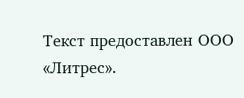Текст предоставлен ООО «Литрес».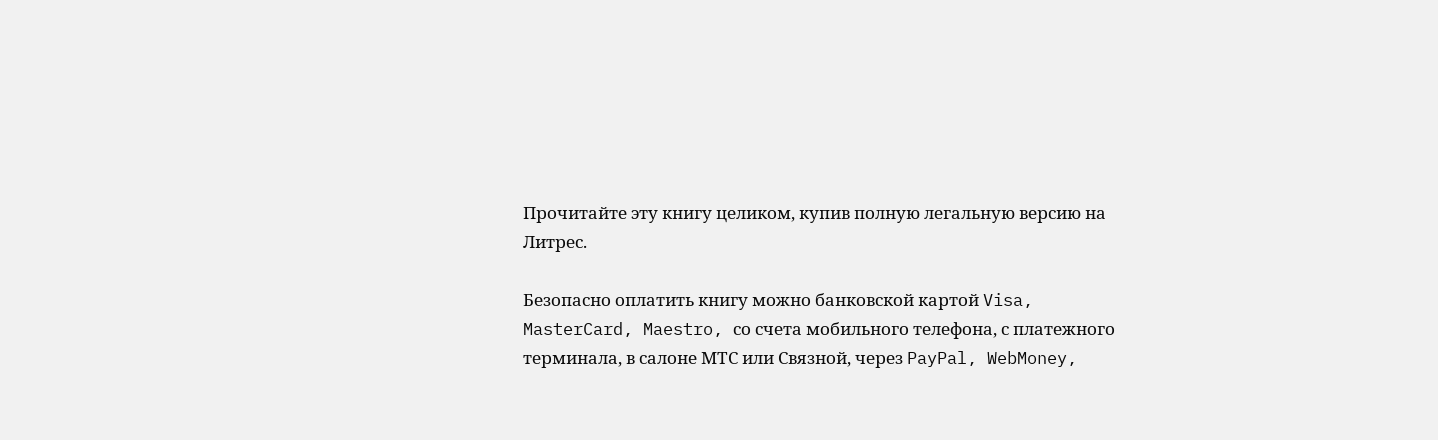Прочитайте эту книгу целиком, купив полную легальную версию на Литрес.

Безопасно оплатить книгу можно банковской картой Visa, MasterCard, Maestro, со счета мобильного телефона, с платежного терминала, в салоне МТС или Связной, через PayPal, WebMoney,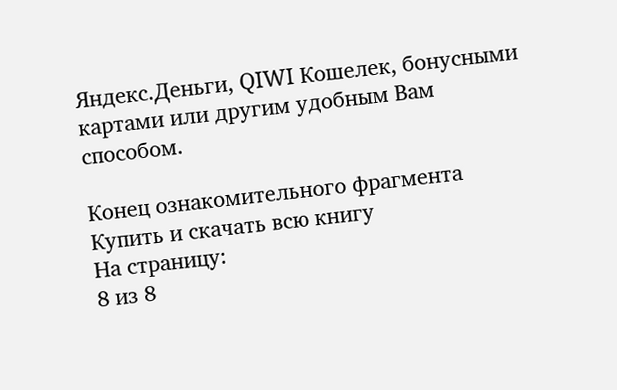Яндекс.Деньги, QIWI Кошелек, бонусными картами или другим удобным Вам способом.

Конец ознакомительного фрагмента
Купить и скачать всю книгу
На страницу:
8 из 8